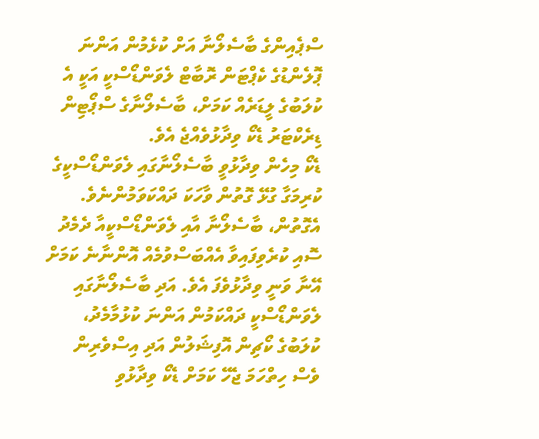ސްޕެއިންގެ ބާސެލޯނާ އަށް ކުޅެމުން އަންނަ ޕޮލެންޑުގެ ކެޕްޓަން ރޮބާޓް ލެވަންޑޯސްކީ އަކީ އެ ކުލަބުގެ ލީޑަރެއް ކަމަށް، ބާސެލޯނާގެ ސްޕޯޓިން ޑިރެކްޓަރު ޑެކޯ ވިދާޅުވެއްޖެ އެވެ.
ޑެކޯ މިހެން ވިދާޅުވީ ބާސެލޯނާގައި ލެވަންޑޯސްކީގެ ކުރިމަގާ ގުޅޭ ގޮތުން ވާހަކަ ދައްކަވަމުންނެވެ. އެގޮތުން، ބާސެލޯނާ އާއި ލެވަންޑޯސްކީއާ ދެމެދު ސޮއި ކުރެވިފައިވާ އެއްބަސްވުމެއް އޮންނާނެ ކަމަށް އޭނާ ވަނީ ވިދާޅުވެފަ އެވެ. އަދި ބާސެލޯނާގައި ލެވަންޑޯސްކީ ދައްކަމުން އަންނަ ކުޅުމާމެދު، ކުލަބުގެ ކޯޗިން އޮފިޝަލުން އަދި އިސްވެރިން ވެސް ހިތްހަމަ ޖެހޭ ކަމަށް ޑެކޯ ވިދާޅުވި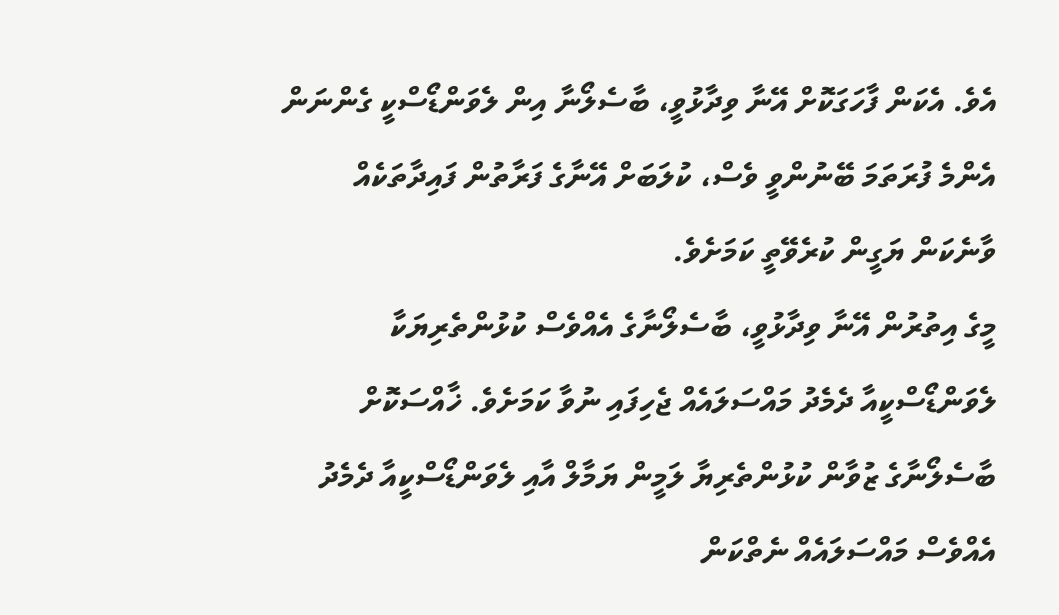އެވެ. އެކަން ފާހަގަކޮށް އޭނާ ވިދާޅުވީ، ބާސެލޯނާ އިން ލެވަންޑޯސްކީ ގެންނަން އެންމެ ފުރަތަމަ ބޭނުންވީ ވެސް، ކުލަބަށް އޭނާގެ ފަރާތުން ފައިދާތަކެއް ވާނެކަން ޔަގީން ކުރެވޭތީ ކަމަށެވެ.
މީގެ އިތުރުން އޭނާ ވިދާޅުވީ، ބާސެލޯނާގެ އެއްވެސް ކުޅުންތެރިޔަކާ ލެވަންޑޯސްކީއާ ދެމެދު މައްސަލައެއް ޖެހިފައި ނުވާ ކަމަށެވެ. ޚާއްސަކޮށް ބާސެލޯނާގެ ޒުވާން ކުޅުންތެރިޔާ ލަމީން ޔަމާލް އާއި ލެވަންޑޯސްކީއާ ދެމެދު އެއްވެސް މައްސަލައެއް ނެތްކަން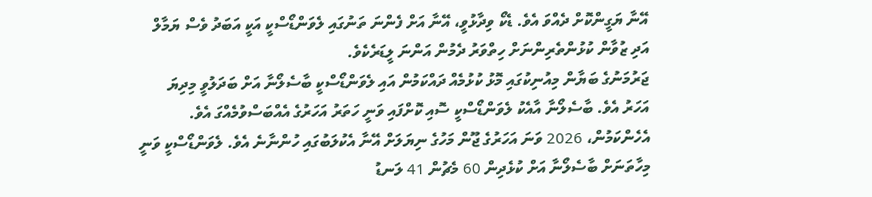އޭނާ ޔަގީންކޮށް ދެއްވަ އެވެ. ޑެކޯ ވިދާޅުވީ، އޭނާ އަށް ފެންނަ ތަނުގައި ލެވަންޑޯސްކީ އަކީ އަބަދު ވެސް ޔަމާލް އަދި ޒުވާން ކުޅުންތެރިންނަށް ހިތްވަރު ދެމުން އަންނަ ލީޑަރެކެވެ.
ޖަރުމަނުގެ ބަޔާން މިއުނިކުގައި މޮޅު ކުޅުމެއް ދައްކަމުން އައި ލެވަންޑޯސްކީ ބާސެލޯނާ އަށް ބަދަލުވީ މިދިޔަ އަހަރު އެވެ. ބާސެލޯނާ އާއެކު ލެވަންޑޯސްކީ ސޮއި ކޮށްފައި ވަނީ ހަތަރު އަހަރުގެ އެއްބަސްވުމެއްގަ އެވެ. އެހެންކަމުން، 2026 ވަނަ އަހަރުގެ ޖޫން މަހުގެ ނިޔަލަށް އޭނާ އެކުލަބުގައި ހުންނާނެ އެވެ. ލެވަންޑޯސްކީ ވަނީ މިހާތަނަށް ބާސެލޯނާ އަށް ކުޅެދިން 60 މެޗުން 41 ލަނޑު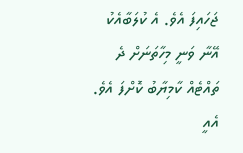ޖަހައިފަ އެވެ. އެ ކުލަބާއެކު އޭނާ ވަނީ މިހާތަނަށް ދެ ތައްޓެއް ކާމިޔާބު ކޮށްފަ އެވެ. އެއީ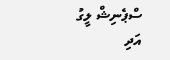ސްޕެނިޝް ލީގު އަދި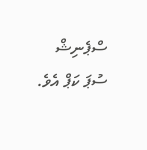ސްޕެނިޝް ސުޕަ ކަޕް އެވެ.